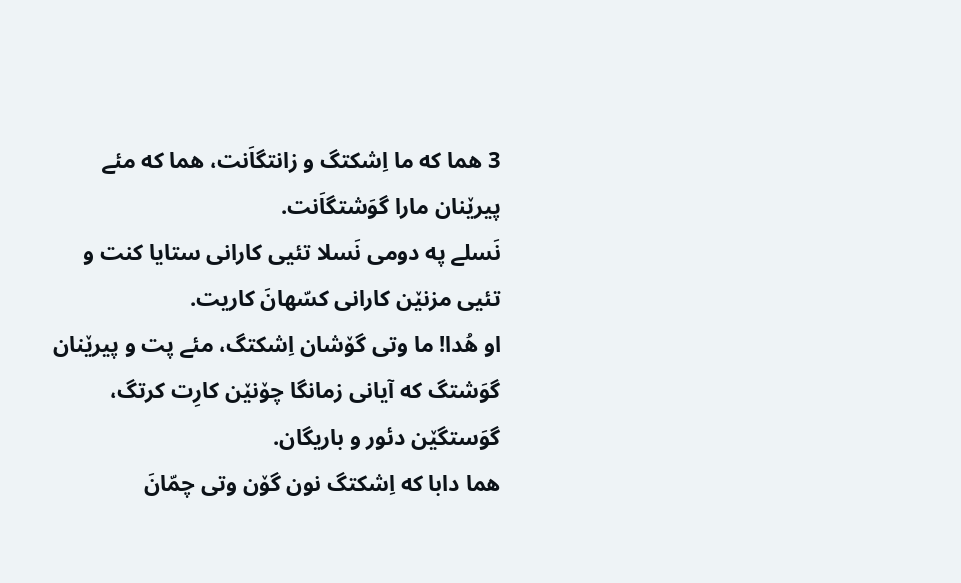3 هما که ما اِشکتگ و زانتگاَنت، هما که مئے پیرێنان مارا گوَشتگاَنت.
نَسلے په دومی نَسلا تئیی کارانی ستایا کنت و تئیی مزنێن کارانی کسّهانَ کاریت.
او هُدا! ما وتی گۆشان اِشکتگ، مئے پت و پیرێنان گوَشتگ که آیانی زمانگا چۆنێن کارِت کرتگ، گوَستگێن دئور و باریگان.
هما دابا که اِشکتگ نون گۆن وتی چمّانَ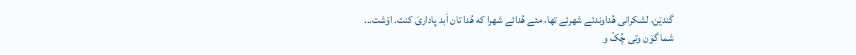گندێن، لشکرانی هُداوندئے شهرئے تها، مئے هُدائے شهرا که هُدا تان اَبد پاداریَ کنت. اۆشت...
شما گۆن وتی چُکّ و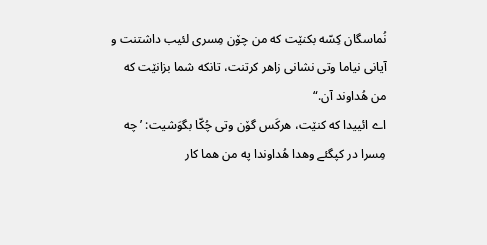نُماسگان کِسّه بکنێت که من چۆن مِسری لئیب داشتنت و آیانی نیاما وتی نشانی زاهر کرتنت، تانکه شما بزانێت که من هُداوند آن.“
اے ائییدا که کنێت، هرکَس گۆن وتی چُکّا بگوَشیت: ’چه مِسرا در کپگئے وهدا هُداوندا په من هما کار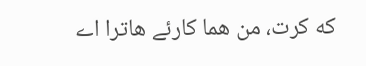که کرت، من هما کارئے هاترا اے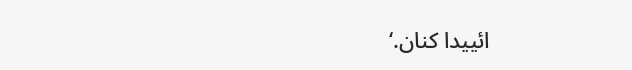ائییدا کنان.‘